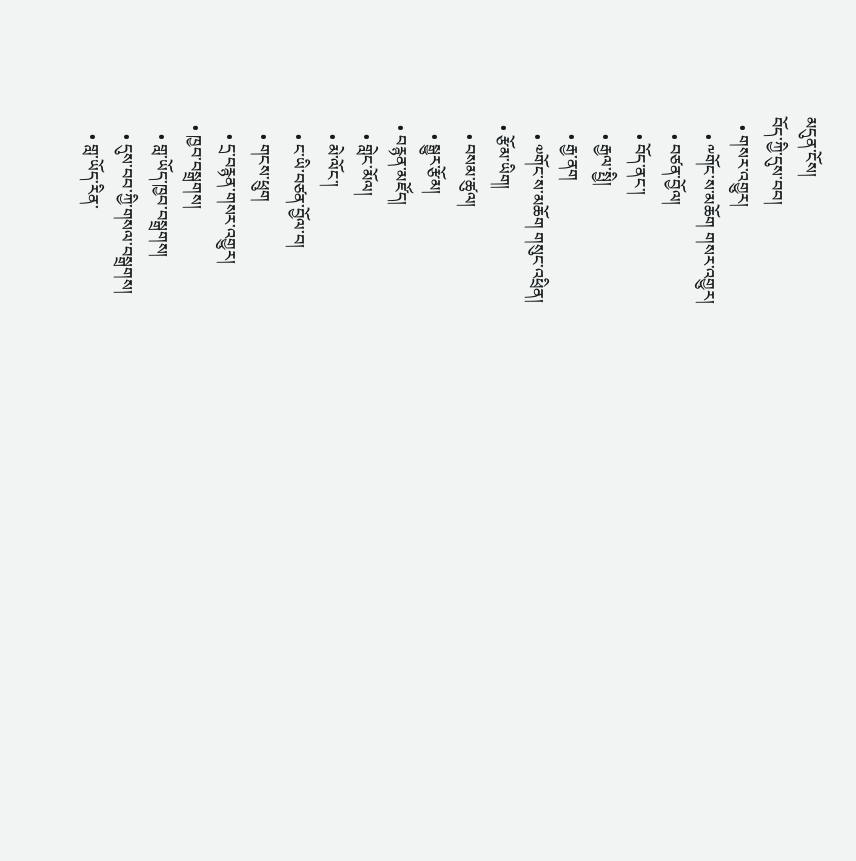མདུན་ངོས།
བོད་ཀྱི་དུས་བབ།
  • གསར་འགྱུར།
    • ༸གོང་ས་མཆོག གསར་འགྱུར།
    • བཙན་བྱོལ།
    • བོད་ནང་།
    • རྒྱལ་སྤྱི།
    • རྒྱ་ནག
    • ༧གོང་ས་མཆོག གསུང་འཕྲིན།
  • རྩོམ་ཡིག།
    • བསམ་ཚུལ།
    • སྒྱུར་རྩོམ།
  • བརྙན་མཛོད།
    • གླེང་མོལ།
    • མེ་ལོང་།
    • ང་ཡི་བཙན་བྱོལ་བ།
    • གངས་ཕྲུག
    • དྲ་བརྙན་གསར་འགྱུར།
  • ཁྱབ་བསྒྲགས།
    • གླ་ཡོད་ཁྱབ་བསྒྲགས།
    • དུས་བབ་ཀྱི་གསལ་བསྒྲགས།
    • གླ་ཡོད་རིན་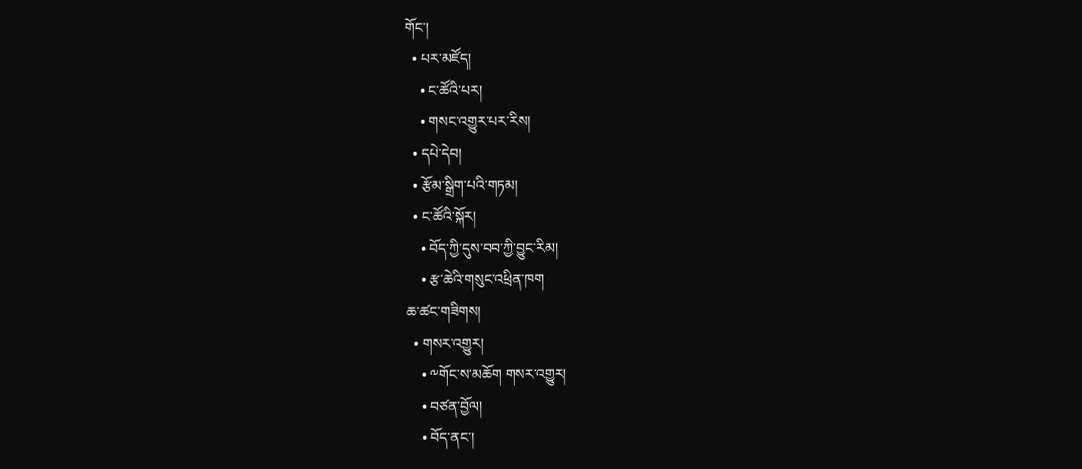གོང་།
  • པར་མཛོད།
    • ང་ཚོའི་པར།
    • གསང་འགྱུར་པར་རིས།
  • དཔེ་དེབ།
  • རྩོམ་སྒྲིག་པའི་གཏམ།
  • ང་ཚོའི་སྐོར།
    • བོད་ཀྱི་དུས་བབ་ཀྱི་བྱུང་རིམ།
    • རྩ་ཆེའི་གསུང་འཕྲིན་ཁག
ཆ་ཚང་གཟིགས།
  • གསར་འགྱུར།
    • ༸གོང་ས་མཆོག གསར་འགྱུར།
    • བཙན་བྱོལ།
    • བོད་ནང་།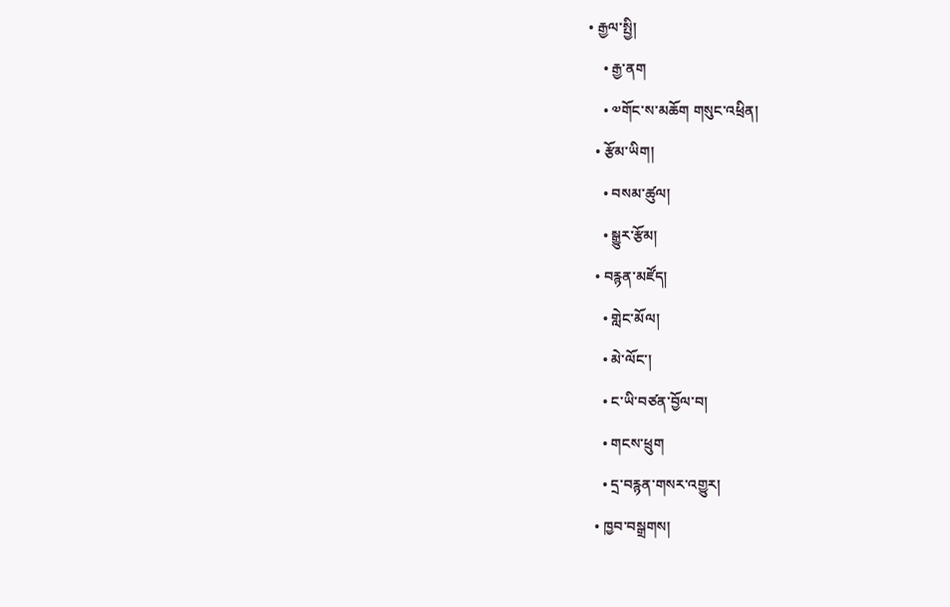• རྒྱལ་སྤྱི།
    • རྒྱ་ནག
    • ༧གོང་ས་མཆོག གསུང་འཕྲིན།
  • རྩོམ་ཡིག།
    • བསམ་ཚུལ།
    • སྒྱུར་རྩོམ།
  • བརྙན་མཛོད།
    • གླེང་མོལ།
    • མེ་ལོང་།
    • ང་ཡི་བཙན་བྱོལ་བ།
    • གངས་ཕྲུག
    • དྲ་བརྙན་གསར་འགྱུར།
  • ཁྱབ་བསྒྲགས།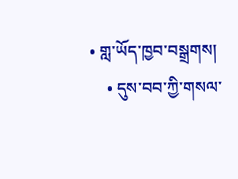• གླ་ཡོད་ཁྱབ་བསྒྲགས།
    • དུས་བབ་ཀྱི་གསལ་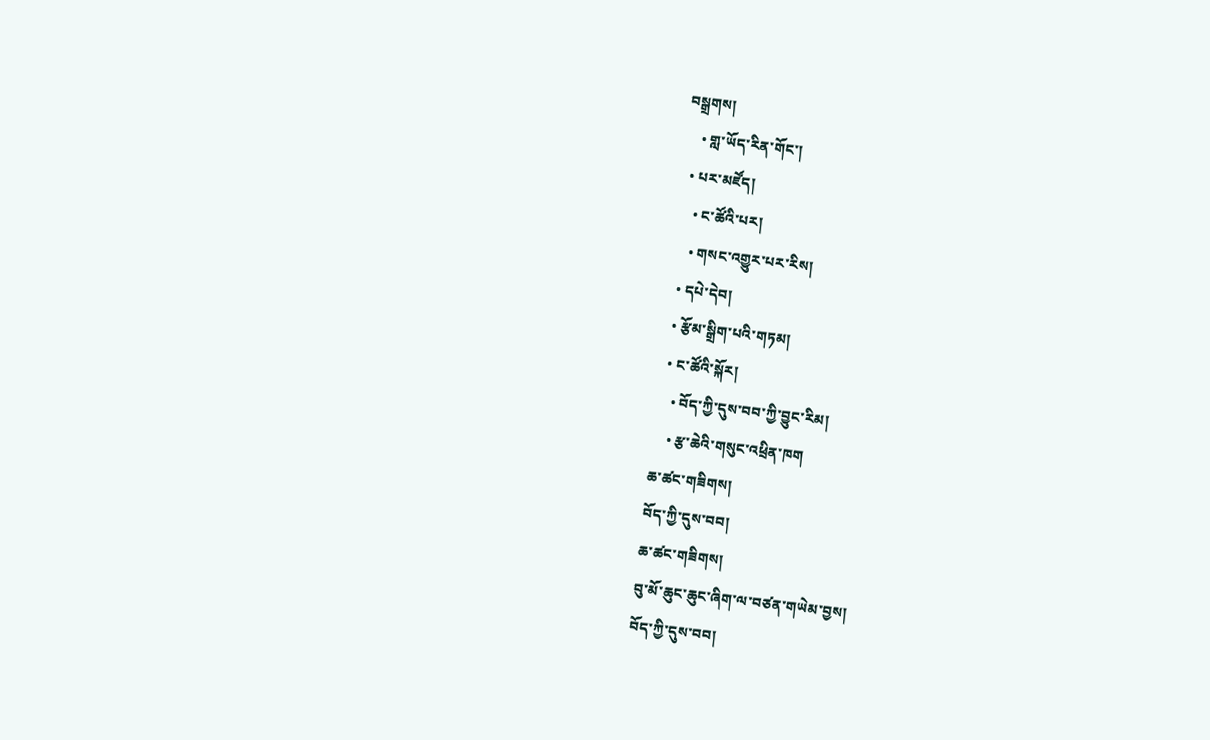བསྒྲགས།
    • གླ་ཡོད་རིན་གོང་།
  • པར་མཛོད།
    • ང་ཚོའི་པར།
    • གསང་འགྱུར་པར་རིས།
  • དཔེ་དེབ།
  • རྩོམ་སྒྲིག་པའི་གཏམ།
  • ང་ཚོའི་སྐོར།
    • བོད་ཀྱི་དུས་བབ་ཀྱི་བྱུང་རིམ།
    • རྩ་ཆེའི་གསུང་འཕྲིན་ཁག
ཆ་ཚང་གཟིགས།
བོད་ཀྱི་དུས་བབ།
ཆ་ཚང་གཟིགས།
བུ་མོ་ཆུང་ཆུང་ཞིག་ལ་བཙན་གཡེམ་བྱས།
བོད་ཀྱི་དུས་བབ།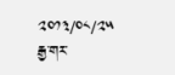༢༠༡༣/༠༨/༢༥
རྒྱ་གར་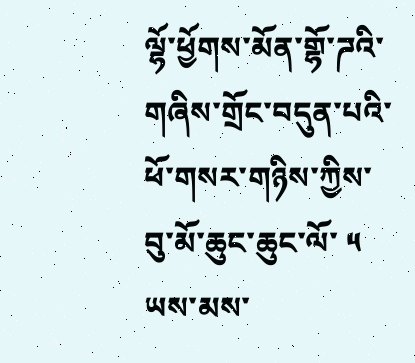ལྷོ་ཕྱོགས་མོན་གྷོ་ཌའི་གཞིས་གྲོང་བདུན་པའི་ཕོ་གསར་གཉིས་ཀྱིས་བུ་མོ་ཆུང་ཆུང་ལོ་ ༥ ཡས་མས་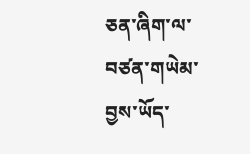ཅན་ཞིག་ལ་བཙན་གཡེམ་བྱས་ཡོད་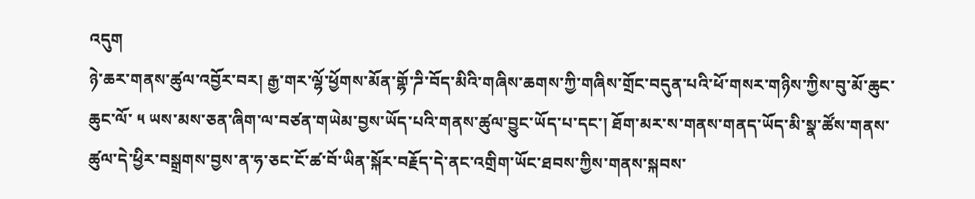འདུག
ཉེ་ཆར་གནས་ཚུལ་འབྱོར་བར། རྒྱ་གར་ལྷོ་ཕྱོགས་མོན་གྷོ་ཌི་བོད་མིའི་གཞིས་ཆགས་ཀྱི་གཞིས་གྲོང་བདུན་པའི་ཕོ་གསར་གཉིས་ཀྱིས་བུ་མོ་ཆུང་ཆུང་ལོ་ ༥ ཡས་མས་ཅན་ཞིག་ལ་བཙན་གཡེམ་བྱས་ཡོད་པའི་གནས་ཚུལ་བྱུང་ཡོད་པ་དང་། ཐོག་མར་ས་གནས་གནད་ཡོད་མི་སྣ་ཚོས་གནས་ཚུལ་དེ་ཕྱིར་བསྒྲགས་བྱས་ན་ཧ་ཅང་ངོ་ཚ་བོ་ཡིན་སྐོར་བརྗོད་དེ་ནང་འགྲིག་ཡོང་ཐབས་ཀྱིས་གནས་སྐབས་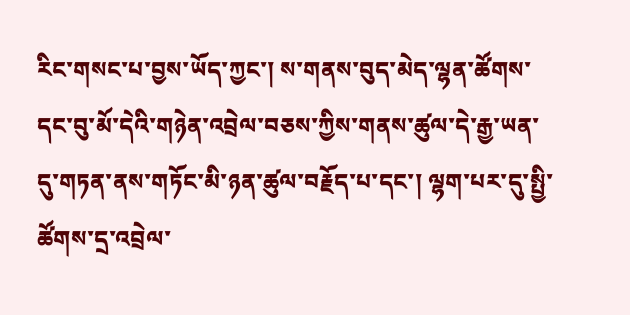རིང་གསང་པ་བྱས་ཡོད་ཀྱང་། ས་གནས་བུད་མེད་ལྷན་ཚོགས་དང་བུ་མོ་དེའི་གཉེན་འབྲེལ་བཅས་ཀྱིས་གནས་ཚུལ་དེ་རྒྱ་ཡན་དུ་གཏན་ནས་གཏོང་མི་ཉན་ཚུལ་བརྗོད་པ་དང་། ལྷག་པར་དུ་སྤྱི་ཚོགས་དྲ་འབྲེལ་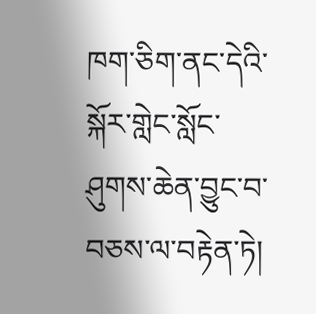ཁག་ཅིག་ནང་དེའི་སྐོར་གླེང་སློང་ཤུགས་ཆེན་བྱུང་བ་བཅས་ལ་བརྟེན་ཏེ།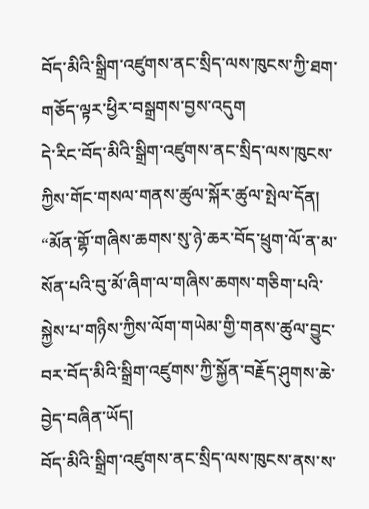བོད་མིའི་སྒྲིག་འཛུགས་ནང་སྲིད་ལས་ཁུངས་ཀྱི་ཐག་གཅོད་ལྟར་ཕྱིར་བསྒྲགས་བྱས་འདུག
དེ་རིང་བོད་མིའི་སྒྲིག་འཛུགས་ནང་སྲིད་ལས་ཁུངས་ཀྱིས་གོང་གསལ་གནས་ཚུལ་སྐོར་ཚུལ་སྤེལ་དོན། “མོན་གྷོ་གཞིས་ཆགས་སུ་ཉེ་ཆར་བོད་ཕྲུག་ལོ་ན་མ་སོན་པའི་བུ་མོ་ཞིག་ལ་གཞིས་ཆགས་གཅིག་པའི་སྐྱེས་པ་གཉིས་ཀྱིས་ལོག་གཡེམ་གྱི་གནས་ཚུལ་བྱུང་བར་བོད་མིའི་སྒྲིག་འཛུགས་ཀྱི་སྐྱོན་བརྗོད་ཤུགས་ཆེ་བྱེད་བཞིན་ཡོད།
བོད་མིའི་སྒྲིག་འཛུགས་ནང་སྲིད་ལས་ཁུངས་ནས་ས་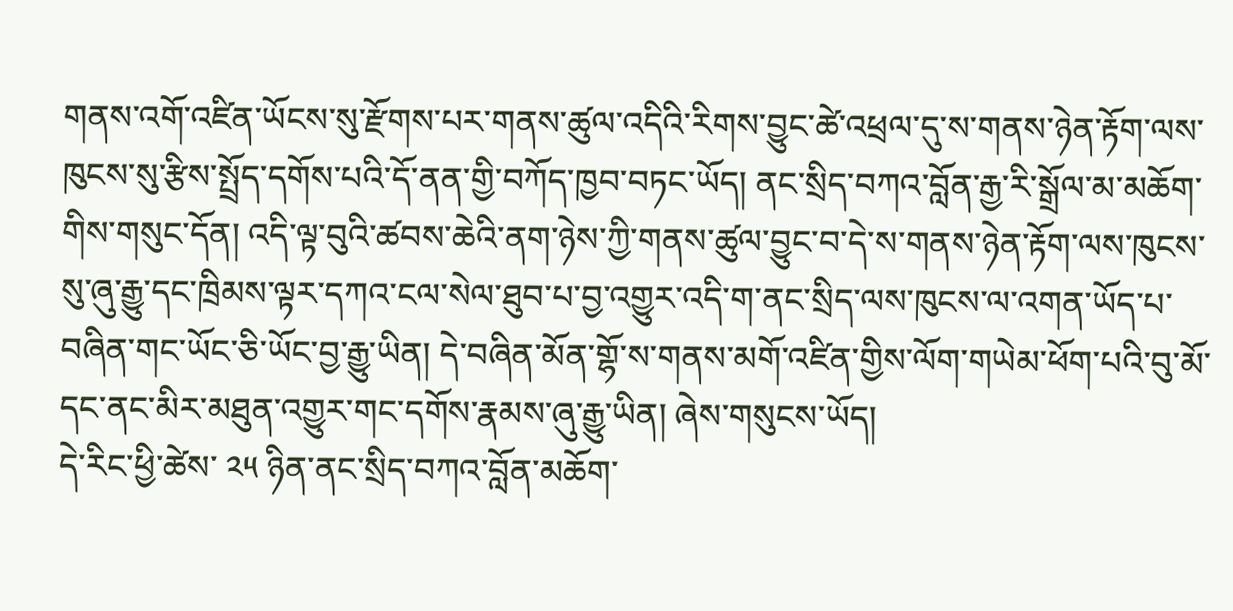གནས་འགོ་འཛིན་ཡོངས་སུ་རྫོགས་པར་གནས་ཚུལ་འདིའི་རིགས་བྱུང་ཚེ་འཕྲལ་དུ་ས་གནས་ཉེན་རྟོག་ལས་ཁུངས་སུ་རྩིས་སྤྲོད་དགོས་པའི་དོ་ནན་གྱི་བཀོད་ཁྱབ་བཏང་ཡོད། ནང་སྲིད་བཀའ་བློན་རྒྱ་རི་སྒྲོལ་མ་མཆོག་གིས་གསུང་དོན། འདི་ལྟ་བུའི་ཚབས་ཆེའི་ནག་ཉེས་ཀྱི་གནས་ཚུལ་བྱུང་བ་དེ་ས་གནས་ཉེན་རྟོག་ལས་ཁུངས་སུ་ཞུ་རྒྱུ་དང་ཁྲིམས་ལྟར་དཀའ་ངལ་སེལ་ཐུབ་པ་བྱ་འགྱུར་འདི་ག་ནང་སྲིད་ལས་ཁུངས་ལ་འགན་ཡོད་པ་བཞིན་གང་ཡོང་ཅི་ཡོང་བྱ་རྒྱུ་ཡིན། དེ་བཞིན་མོན་གྷོ་ས་གནས་མགོ་འཛིན་གྱིས་ལོག་གཡེམ་ཕོག་པའི་བུ་མོ་དང་ནང་མིར་མཐུན་འགྱུར་གང་དགོས་རྣམས་ཞུ་རྒྱུ་ཡིན། ཞེས་གསུངས་ཡོད།
དེ་རིང་ཕྱི་ཚེས་ ༢༥ ཉིན་ནང་སྲིད་བཀའ་བློན་མཆོག་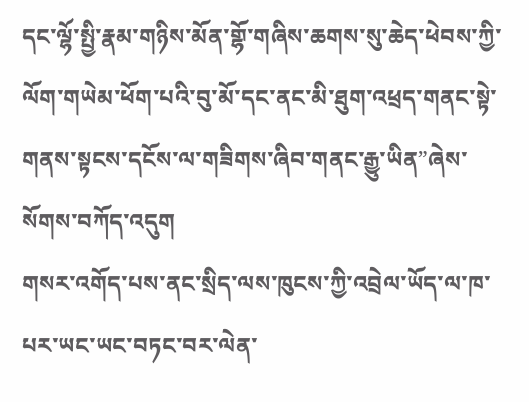དང་ལྷོ་སྤྱི་རྣམ་གཉིས་མོན་གྷོ་གཞིས་ཆགས་སུ་ཆེད་ཕེབས་ཀྱི་ལོག་གཡེམ་ཕོག་པའི་བུ་མོ་དང་ནང་མི་ཐུག་འཕྲད་གནང་སྟེ་གནས་སྟངས་དངོས་ལ་གཟིགས་ཞིབ་གནང་རྒྱུ་ཡིན”ཞེས་སོགས་བཀོད་འདུག
གསར་འགོད་པས་ནང་སྲིད་ལས་ཁུངས་ཀྱི་འབྲེལ་ཡོད་ལ་ཁ་པར་ཡང་ཡང་བཏང་བར་ལེན་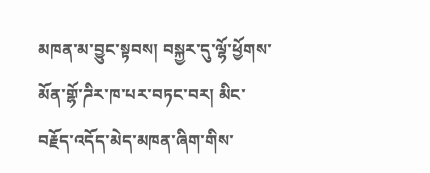མཁན་མ་བྱུང་སྟབས། བསྐྱར་དུ་ལྷོ་ཕྱོགས་མོན་གྷོ་ཌིར་ཁ་པར་བཏང་བར། མིང་བརྗོད་འདོད་མེད་མཁན་ཞིག་གིས་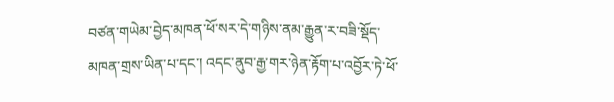བཙན་གཡེམ་བྱེད་མཁན་ཕོ་སར་དེ་གཉིས་ནམ་རྒྱུན་ར་བཟི་སྡོད་མཁན་གྲས་ཡིན་པ་དང་། འདང་ནུབ་རྒྱ་གར་ཉེན་རྟོག་པ་འབྱོར་ཏེ་ཕོ་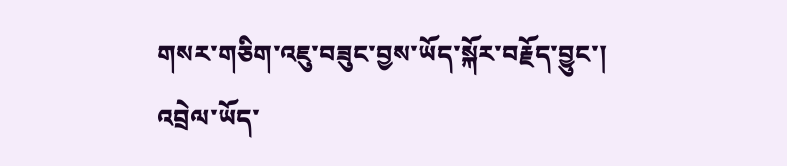གསར་གཅིག་འཇུ་བཟུང་བྱས་ཡོད་སྐོར་བརྗོད་བྱུང་།
འབྲེལ་ཡོད་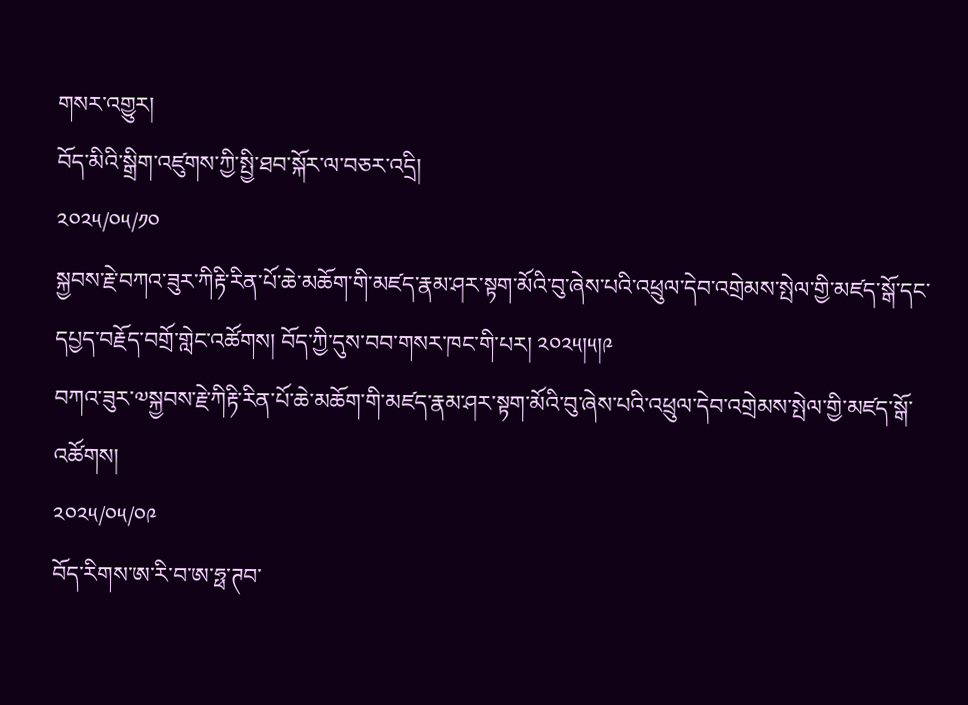གསར་འགྱུར།
བོད་མིའི་སྒྲིག་འཛུགས་ཀྱི་སྤྱི་ཐབ་སྐོར་ལ་བཅར་འདྲི།
༢༠༢༥/༠༥/༡༠
སྐྱབས་རྗེ་བཀའ་ཟུར་ཀིརྟི་རིན་པོ་ཆེ་མཆོག་གི་མཛད་རྣམ་ཤར་སྟག་མོའི་བུ་ཞེས་པའི་འཕྲུལ་དེབ་འགྲེམས་སྤེལ་གྱི་མཛད་སྒོ་དང་དཔྱད་བརྗོད་བགྲོ་གླེང་འཚོགས། བོད་ཀྱི་དུས་བབ་གསར་ཁང་གི་པར། ༢༠༢༥།༥།༩
བཀའ་ཟུར་༧སྐྱབས་རྗེ་ཀིརྟི་རིན་པོ་ཆེ་མཆོག་གི་མཛད་རྣམ་ཤར་སྟག་མོའི་བུ་ཞེས་པའི་འཕྲུལ་དེབ་འགྲེམས་སྤེལ་གྱི་མཛད་སྒོ་འཚོགས།
༢༠༢༥/༠༥/༠༩
བོད་རིགས་ཨ་རི་བ་ཨ་ཧྥ་ཊབ་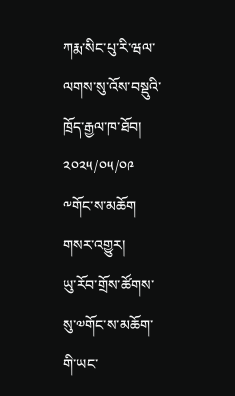ཀརྨ་སིང་པུ་རི་ཝལ་ལགས་སུ་འོས་བསྡུའི་ཁྲོད་རྒྱལ་ཁ་ཐོབ།
༢༠༢༥/༠༥/༠༩
༸གོང་ས་མཆོག གསར་འགྱུར།
ཡུ་རོབ་གྲོས་ཚོགས་སུ་༧གོང་ས་མཆོག་གི་ཡང་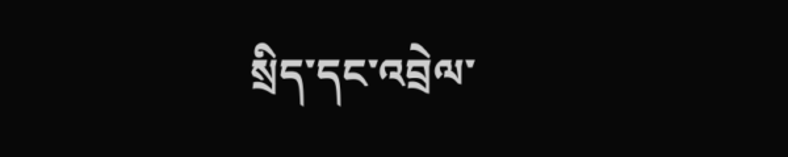སྲིད་དང་འབྲེལ་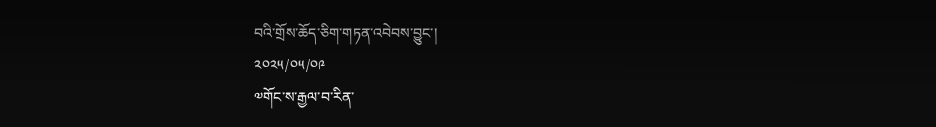བའི་གྲོས་ཆོད་ཅིག་གཏན་འབེབས་བྱུང་།
༢༠༢༥/༠༥/༠༩
༧གོང་ས་རྒྱལ་བ་རིན་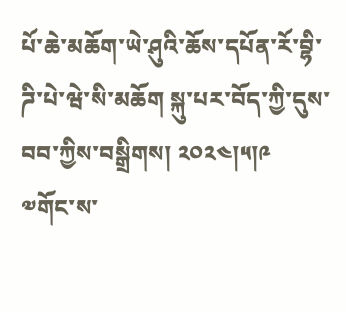པོ་ཆེ་མཆོག་ཡེ་ཤུའི་ཆོས་དཔོན་རོ་བྷི་ཌི་པེ་ཝེ་སི་མཆོག སྐུ་པར་བོད་ཀྱི་དུས་བབ་ཀྱིས་བསྒྲིགས། ༢༠༢༤།༥།༩
༧གོང་ས་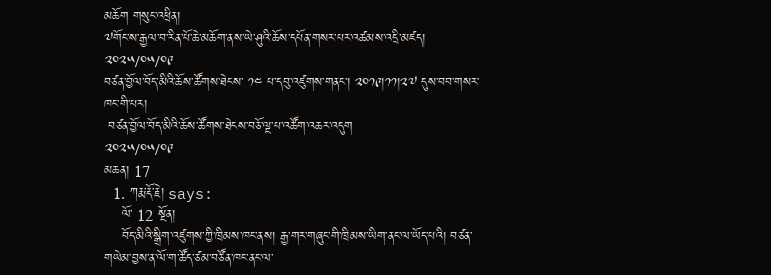མཆོག གསུང་འཕྲིན།
༧གོང་ས་རྒྱལ་བ་རིན་པོ་ཆེ་མཆོག་ནས་ཡེ་ཤུའི་ཆོས་དཔོན་གསར་པར་འཚམས་འདྲི་མཛད།
༢༠༢༥/༠༥/༠༩
བཙན་བྱོལ་བོད་མིའི་ཆོས་ཚོགས་ཐེངས་ ༡༤ པ་དབུ་འཛུགས་གནང་། ༢༠༡༩།༡༡།༢༧ དུས་བབ་གསར་ཁང་གི་པར།
 བཙན་བྱོལ་བོད་མིའི་ཆོས་ཚོགས་ཐེངས་བཅོ་ལྔ་པ་འཚོག་འཆར་འདུག
༢༠༢༥/༠༥/༠༩
མཆན། 17
  1. ཀརྨ་རྡོ་རྗེ། says:
    ལོ་ 12 སྔོན།
    བོད་མིའི་སྒྲིག་འཛུགས་ཀྱི་ཁྲིམས་ཁང་ནས། རྒྱ་གར་གཞུང་གི་ཁྲིམས་ཡིག་ནང་ལ་ཡོད་པའི། བཙན་གཡེམ་བྱས་ན་ལོ་ག་ཚོད་ཙམ་བཙོན་ཁང་ནང་ལ་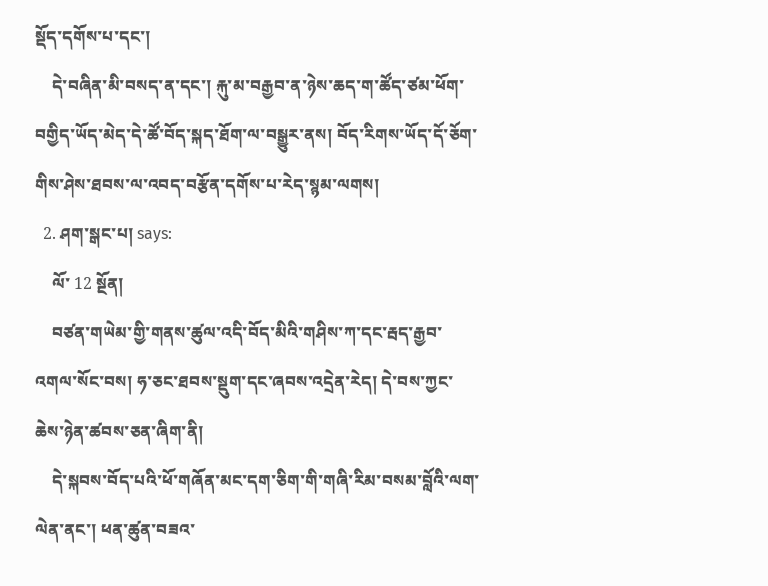སྡོད་དགོས་པ་དང་།
    དེ་བཞིན་མི་བསད་ན་དང་། རྐུ་མ་བརྒྱབ་ན་ཉེས་ཆད་ག་ཚོད་ཙམ་ཕོག་བགྱིད་ཡོད་མེད་དེ་ཚོ་བོད་སྐད་ཐོག་ལ་བསྒྱུར་ནས། བོད་རིགས་ཡོད་དོ་ཅོག་གིས་ཤེས་ཐབས་ལ་འབད་བརྩོན་དགོས་པ་རེད་སྙམ་ལགས།
  2. ཤག་སྒང་པ། says:
    ལོ་ 12 སྔོན།
    བཙན་གཡེམ་གྱི་གནས་ཚུལ་འདི་བོད་མིའི་གཤིས་ཀ་དང་རྦད་རྒྱབ་འགལ་སོང་བས། ཧ་ཅང་ཐབས་སྡུག་དང་ཞབས་འདྲེན་རེད། དེ་བས་ཀྱང་ཆེས་ཉེན་ཚབས་ཅན་ཞིག་ནི།
    དེ་སྐབས་བོད་པའི་ཕོ་གཞོན་མང་དག་ཅིག་གི་གཞི་རིམ་བསམ་བློའི་ལག་ལེན་ནང་། ཕན་ཚུན་བཟའ་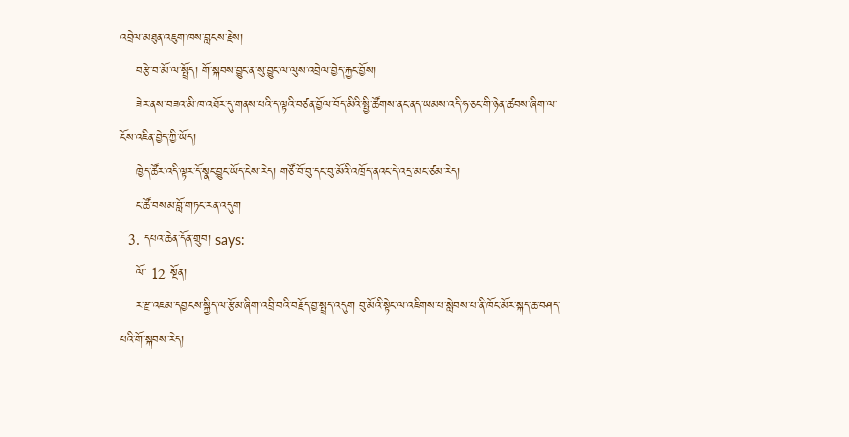འབྲེལ་མཐུན་འཇུག་ཁས་བླངས་རྗེས།
    བརྩེ་བ་མོ་ལ་སྤྲོད། གོ་སྐབས་བྱུང་ན་སུ་བྱུང་ལ་ལུས་འབྲེལ་བྱེད་རྐྱང་བྱོས།
    ཟེར་ནས་བཟའ་མི་ཁ་འཐོར་དུ་གནས་པའི་ད་ལྟའི་བཙན་བྱོལ་བོད་མིའི་སྤྱི་ཚོགས་ནང་ནད་ཡམས་འདི་ཧ་ཅང་གི་ཉེན་ཚབས་ཞིག་ལ་ངོས་འཇིན་བྱེད་ཀྱི་ཡོད།
    ཁྱེད་ཚོར་འདི་ལྟར་དོ་སྣང་བྱུང་ཡོད་ངེས་རེད། གཙོ་བོ་བུ་དང་བུ་མོའི་འཁྲོད་ནའང་དེ་འདྲ་མང་ཙམ་རེད།
    ང་ཚོ་བསམ་བློ་གཏང་རན་འདུག
  3. དཔའ་ཆེན་དོན་གྲུབ། says:
    ལོ་ 12 སྔོན།
    ར་རྫ་འཇམ་དབྱངས་སྐྱིད་ལ་རྩོམ་ཞིག་འབྲི་བའི་བརྗོད་བྱ་སྤྲད་འདུག བུ་མོའི་སྟེང་ལ་འཇིགས་པ་སླེབས་པ་ནི་ཁོང་མོར་སྐད་ཆ་བཤད་པའི་གོ་སྐབས་རེད།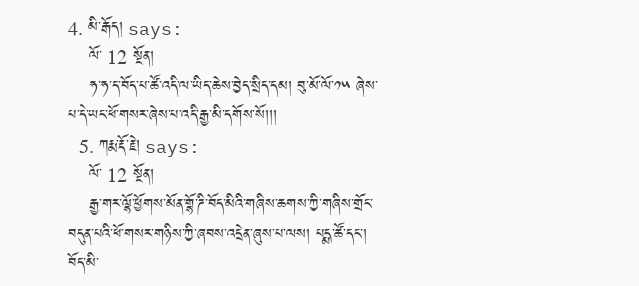4. མི་རྒོད། says:
    ལོ་ 12 སྔོན།
    ཧ་ཧ་ད་བོད་པ་ཚོ་འདི་ལ་ཡིད་ཆེས་བྱེད་སྲིད་དམ། བུ་མོ་ལོ་༡༥ ཞེས་པ་དེ་ཡང་ཕོ་གསར་ཞེས་པ་འདི་རྒྱ་མི་དགོས་སོ།།།
  5. ཀརྨ་རྡོ་རྗེ། says:
    ལོ་ 12 སྔོན།
    རྒྱ་གར་ལྷོ་ཕྱོགས་མོན་གྷོ་ཌི་བོད་མིའི་གཞིས་ཆགས་ཀྱི་གཞིས་གྲོང་བདུན་པའི་ཕོ་གསར་གཉིས་ཀྱི་ཞབས་འདྲེན་ཞུས་པ་ལས། པདྨ་ཚོ་དང་། བོད་མི་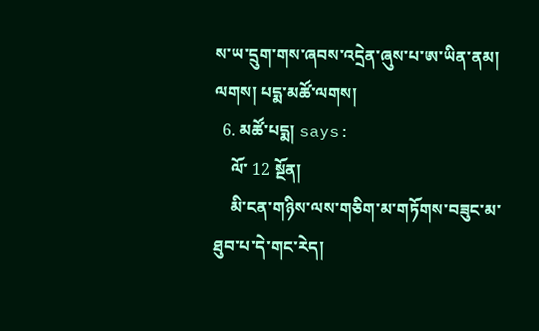ས་ཡ་དྲུག་གས་ཞབས་འདྲེན་ཞུས་པ་ཨ་ཡིན་ནམ། ལགས། པདྨ་མཚོ་ལགས།
  6. མཚོ་པདྨ། says:
    ལོ་ 12 སྔོན།
    མི་ངན་གཉིས་ལས་གཅིག་མ་གཏོགས་བཟུང་མ་ཐུབ་པ་དེ་གང་རེད།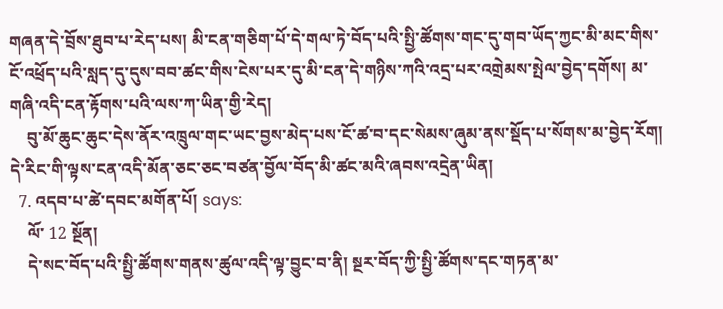གཞན་དེ་བྲོས་ཐུབ་པ་རེད་པས། མི་ངན་གཅིག་པོ་དེ་གལ་ཏེ་བོད་པའི་སྤྱི་ཚོགས་གང་དུ་གབ་ཡོད་ཀྱང་མི་མང་གིས་ངོ་འཕྲོད་པའི་སླད་དུ་དུས་བབ་ཚང་གིས་ངེས་པར་དུ་མི་ངན་དེ་གཉིས་ཀའི་འདྲ་པར་འགྲེམས་སྤེལ་བྱེད་དགོས། མ་གཞི་འདི་ངན་རྟོགས་པའི་ལས་ཀ་ཡིན་གྱི་རེད།
    བུ་མོ་ཆུང་ཆུང་དེས་ནོར་འཁྲུལ་གང་ཡང་བྱས་མེད་པས་ངོ་ཚ་བ་དང་སེམས་ཞུམ་ནས་སྡོད་པ་སོགས་མ་བྱེད་རོག། དེ་རིང་གི་ལྟས་ངན་འདི་མོན་ཅང་ཅང་བཙན་བྱོལ་བོད་མི་ཚང་མའི་ཞབས་འདྲེན་ཡིན།
  7. འདབ་པ་ཚེ་དབང་མགོན་པོ། says:
    ལོ་ 12 སྔོན།
    དེ་སང་བོད་པའི་སྤྱི་ཚོགས་གནས་ཚུལ་འདི་ལྟ་བྱུང་བ་ནི། སྔར་བོད་ཀྱི་སྤྱི་ཚོགས་དང་གཏན་མ་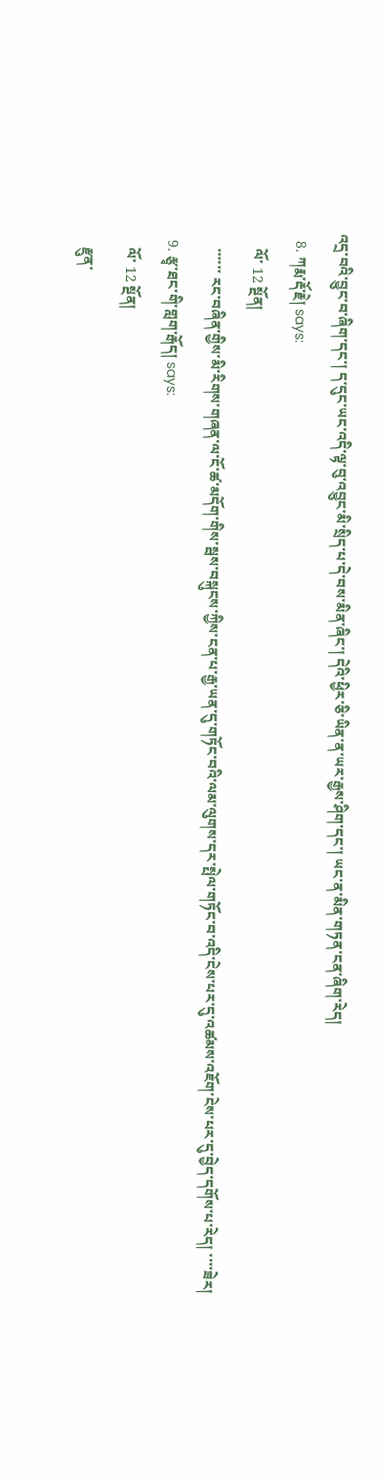འདྲ་བའི་བྱུང་བ་ཞིག་དང་། ད་དུང་ཡང་འདི་ལྟ་བུ་འབྱུང་མི་སྲིད་པ་དེ་བས་མིན་ཞིང་། དེའི་ཕྱིར་ཅི་ཡིན་ན་ཡར་རྒྱས་ཤིག་དང་། ཡང་ན་མིན་གཏན་ངན་ཞིག་རེད།
  8. ཀརྨ་རྡོ་རྗེ། says:
    ལོ་ 12 སྔོན།
    ་་་་་་ རང་བཞིན་གྱིས་མི་རིགས་གཞན་ལ་ངོ་ཚ་མདོག་གིས་སྦས་བསྐུངས་ཀྱིས་ངན་པ་རྒྱ་ཡན་དུ་གཏོང་བའི་ལམ་ལུགས་དར་སྤེལ་གཏོང་བ་འདི་ངེས་པར་དུ་འཚམས་འཇོག་ངེས་པར་དུ་བྱེད་དགོས་པ་རེད། ་་་་ཟེར།
  9. རྩྭ་ཐང་གི་གླག་རྒོད། says:
    ལོ་ 12 སྔོན།
    རྫུན་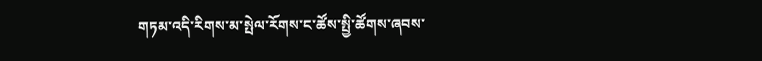གཏམ་འདི་རིགས་མ་སྤེལ་རོགས་ང་ཚོས་སྤྱི་ཚོགས་ཞབས་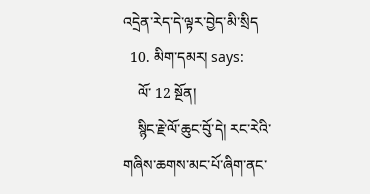འདྲེན་རེད་དེ་ལྟར་བྱེད་མི་སྲིད
  10. མིག་དམར། says:
    ལོ་ 12 སྔོན།
    སྙིང་རྗེ་ལོ་ཆུང་བོུ་དེ། རང་རེའི་གཞིས་ཆགས་མང་པོ་ཞིག་ནང་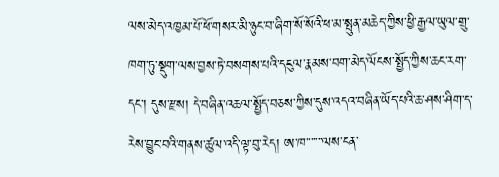ལས་མེད་འཁྱམ་པོ་ཕོ་གསར་མི་ཉུང་བ་ཞིག་སོ་སོའི་ཕ་མ་སྤུན་མཆེད་ཀྱིས་ཕྱི་རྒྱལ་ཡུལ་གྲུ་ཁག་ཏུ་སྡུག་ལས་བྱས་ཏེ་བསགས་པའི་དངུལ་རྣམས་བག་མེད་ལོངས་སྤྱོད་ཀྱིས་ཆང་རག་དང་། དུས་རྫས། དེ་བཞིན་འཆལ་སྤྱོད་བཅས་ཀྱིས་དུས་འདའ་བཞིན་ཡོད་པའི་ཆ་ཤས་ཤིག་ད་རེས་བྱུང་བའི་གནས་ཚུལ་འདི་ལྟ་བུ་རེད། ཨ་ཁ་་་་་་་ལས་ངན་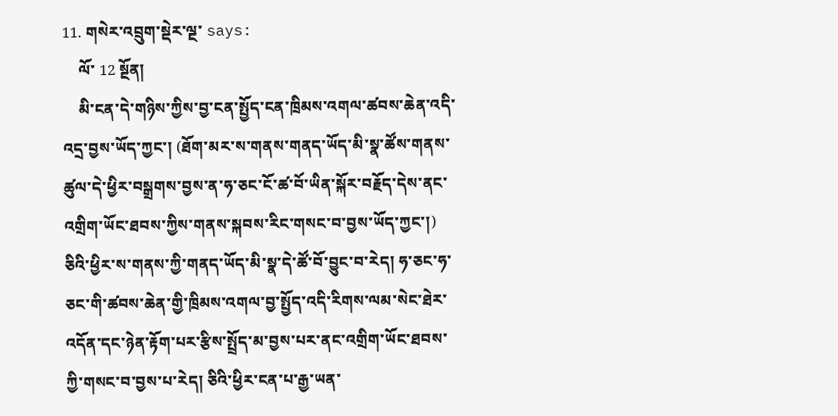11. གསེར་འབྲུག་སྡེར་ལྔ་ says:
    ལོ་ 12 སྔོན།
    མི་ངན་དེ་གཉིས་ཀྱིས་བྱ་ངན་སྤྱོད་ངན་ཁྲིམས་འགལ་ཚབས་ཆེན་འདི་འདྲ་བྱས་ཡོད་ཀྱང་། (ཐོག་མར་ས་གནས་གནད་ཡོད་མི་སྣ་ཚོས་གནས་ཚུལ་དེ་ཕྱིར་བསྒྲགས་བྱས་ན་ཧ་ཅང་ངོ་ཚ་བོ་ཡིན་སྐོར་བརྗོད་དེས་ནང་འགྲིག་ཡོང་ཐབས་ཀྱིས་གནས་སྐབས་རིང་གསང་བ་བྱས་ཡོད་ཀྱང་།) ཅིའི་ཕྱིར་ས་གནས་ཀྱི་གནད་ཡོད་མི་སྣ་དེ་ཚོ་བོ་བྱུང་བ་རེད། ཧ་ཅང་ཧ་ཅང་གི་ཚབས་ཆེན་གྱི་ཁྲིམས་འགལ་བྱ་སྤྱོད་འདི་རིགས་ལམ་སེང་ཐེར་འདོན་དང་ཉེན་རྟོག་པར་རྩིས་སྤྲོད་མ་བྱས་པར་ནང་འགྲིག་ཡོང་ཐབས་ཀྱི་གསང་བ་བྱས་པ་རེད། ཅིའི་ཕྱིར་ངན་པ་རྒྱ་ཡན་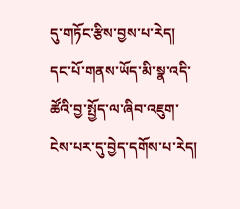དུ་གཏོང་རྩིས་བྱས་པ་རེད། དང་པོ་གནས་ཡོད་མི་སྣ་འདི་ཚོའི་བྱ་སྤྱོད་ལ་ཞིབ་འཇུག་ངེས་པར་དུ་བྱེད་དགོས་པ་རེད།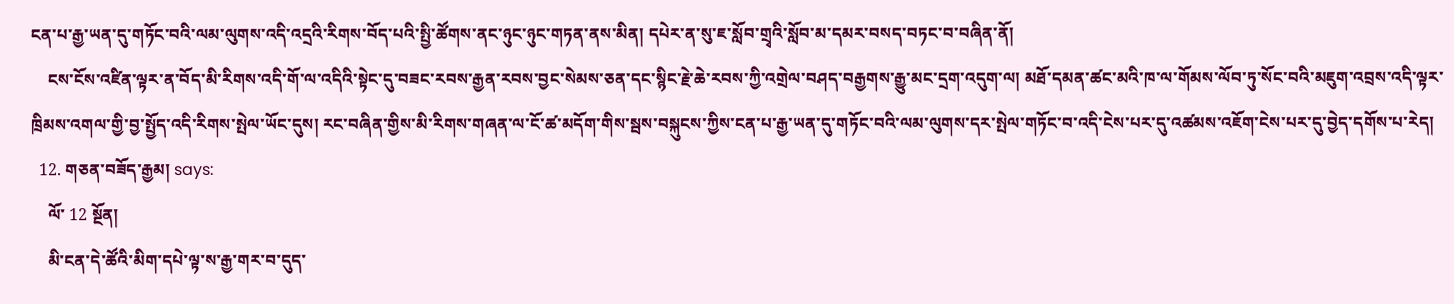ངན་པ་རྒྱ་ཡན་དུ་གཏོང་བའི་ལམ་ལུགས་འདི་འདྲའི་རིགས་བོད་པའི་སྤྱི་ཚོགས་ནང་ཉུང་ཉུང་གཏན་ནས་མིན། དཔེར་ན་སུ་ཇ་སློབ་གྲྭའི་སློབ་མ་དམར་བསད་བཏང་བ་བཞིན་ནོ།
    ངས་ངོས་འཛིན་ལྟར་ན་བོད་མི་རིགས་འདི་གོ་ལ་འདིའི་སྟེང་དུ་བཟང་རབས་རྒྱན་རབས་བྱང་སེམས་ཅན་དང་སྙིང་རྗེ་ཆེ་རབས་ཀྱི་འགྲེལ་བཤད་བརྒྱགས་རྒྱུ་མང་དྲག་འདུག་ལ། མཐོ་དམན་ཚང་མའི་ཁ་ལ་གོམས་ལོབ་ཏུ་སོང་བའི་མཇུག་འབྲས་འདི་ལྟར་ཁྲིམས་འགལ་གྱི་བྱ་སྤྱོད་འདི་རིགས་སྤེལ་ཡོང་དུས། རང་བཞིན་གྱིས་མི་རིགས་གཞན་ལ་ངོ་ཚ་མདོག་གིས་སྦས་བསྐུངས་ཀྱིས་ངན་པ་རྒྱ་ཡན་དུ་གཏོང་བའི་ལམ་ལུགས་དར་སྤེལ་གཏོང་བ་འདི་ངེས་པར་དུ་འཚམས་འཇོག་ངེས་པར་དུ་བྱེད་དགོས་པ་རེད།
  12. གཅན་བཟོད་རྒྱམ། says:
    ལོ་ 12 སྔོན།
    མི་ངན་དེ་ཚོའི་མིག་དཔེ་ལྟ་ས་རྒྱ་གར་བ་དུད་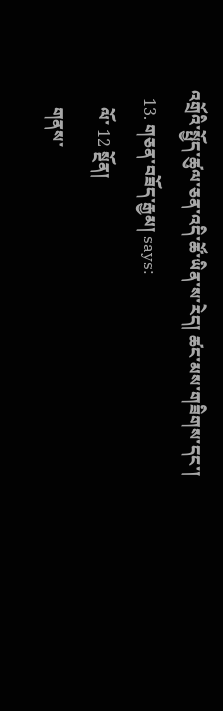འགྲོའི་སྤྱོད་ཚུལ་ཅན་འདི་ཚོ་ཡིན་ས་རེད། ཚང་མས་གཟིགས་དང་།
  13. གཅན་བཟོད་རྒྱམ། says:
    ལོ་ 12 སྔོན།
    གནས་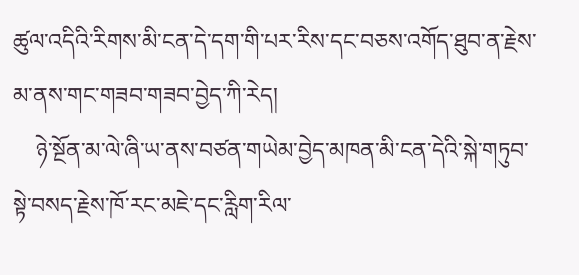ཚུལ་འདིའི་རིགས་མི་ངན་དེ་དག་གི་པར་རིས་དང་བཅས་འགོད་ཐུབ་ན་རྗེས་མ་ནས་གང་གཟབ་གཟབ་བྱེད་ཀི་རེད།
    ཉེ་སྔོན་མ་ལེ་ཞི་ཡ་ནས་བཙན་གཡེམ་བྱེད་མཁན་མི་ངན་དེའི་སྐེ་གཏུབ་སྟེ་བསད་རྗེས་ཁོ་རང་མཇེ་དང་རླིག་རིལ་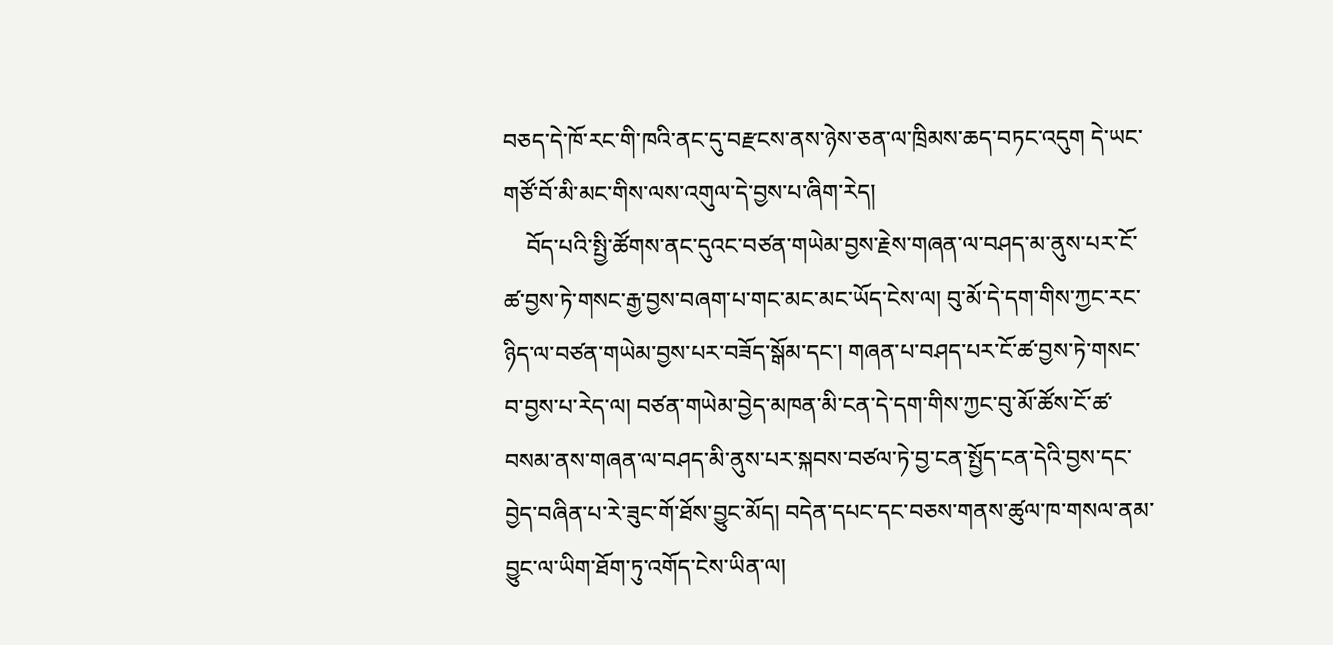བཅད་དེ་ཁོ་རང་གི་ཁའི་ནང་དུ་བརྫངས་ནས་ཉེས་ཅན་ལ་ཁྲིམས་ཆད་བཏང་འདུག དེ་ཡང་གཙོ་བོ་མི་མང་གིས་ལས་འགུལ་དེ་བྱས་པ་ཞིག་རེད།
    བོད་པའི་སྤྱི་ཚོགས་ནང་དུའང་བཙན་གཡེམ་བྱས་རྗེས་གཞན་ལ་བཤད་མ་ནུས་པར་ངོ་ཚ་བྱས་ཏེ་གསང་རྒྱ་བྱས་བཞག་པ་གང་མང་མང་ཡོད་ངེས་ལ། བུ་མོ་དེ་དག་གིས་ཀྱང་རང་ཉིད་ལ་བཙན་གཡེམ་བྱས་པར་བཟོད་སྒོམ་དང་། གཞན་པ་བཤད་པར་ངོ་ཚ་བྱས་ཏེ་གསང་བ་བྱས་པ་རེད་ལ། བཙན་གཡེམ་བྱེད་མཁན་མི་ངན་དེ་དག་གིས་ཀྱང་བུ་མོ་ཚོས་ངོ་ཚ་བསམ་ནས་གཞན་ལ་བཤད་མི་ནུས་པར་སྐབས་བཙལ་ཏེ་བྱ་ངན་སྤྱོད་ངན་དེའི་བྱས་དང་བྱེད་བཞིན་པ་རེ་ཟུང་གོ་ཐོས་བྱུང་མོད། བདེན་དཔང་དང་བཅས་གནས་ཚུལ་ཁ་གསལ་ནམ་བྱུང་ལ་ཡིག་ཐོག་ཏུ་འགོད་ངེས་ཡིན་ལ།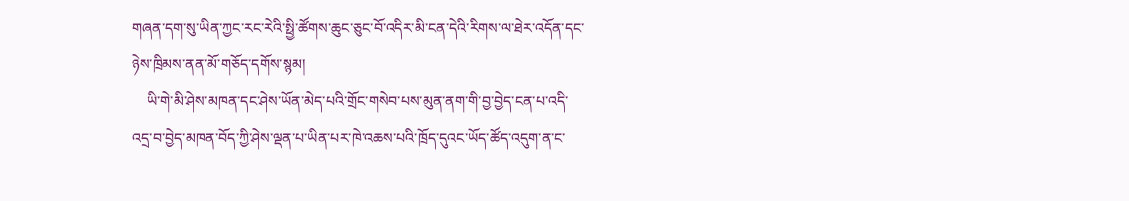གཞན་དག་སུ་ཡིན་ཀྱང་རང་རེའི་སྥྱི་ཚོགས་ཆུང་ཅུང་བོ་འདིར་མི་ངན་དེའི་རིགས་ལ་ཐེར་འདོན་དང་ཉེས་ཁྲིམས་ནན་མོ་གཅོད་དགོས་སྙམ།
    ཡི་གེ་མི་ཤེས་མཁན་དང་ཤེས་ཡོན་མེད་པའི་གྲོང་གསེབ་པས་མུན་ནག་གི་བྱ་བྱེད་ངན་པ་འདི་འདྲ་བ་བྱེད་མཁན་བོད་ཀྱི་ཤེས་ལྡན་པ་ཡིན་པར་ཁེ་འཆས་པའི་ཁྲོད་དུའང་ཡོད་ཚོད་འདུག་ན་ང་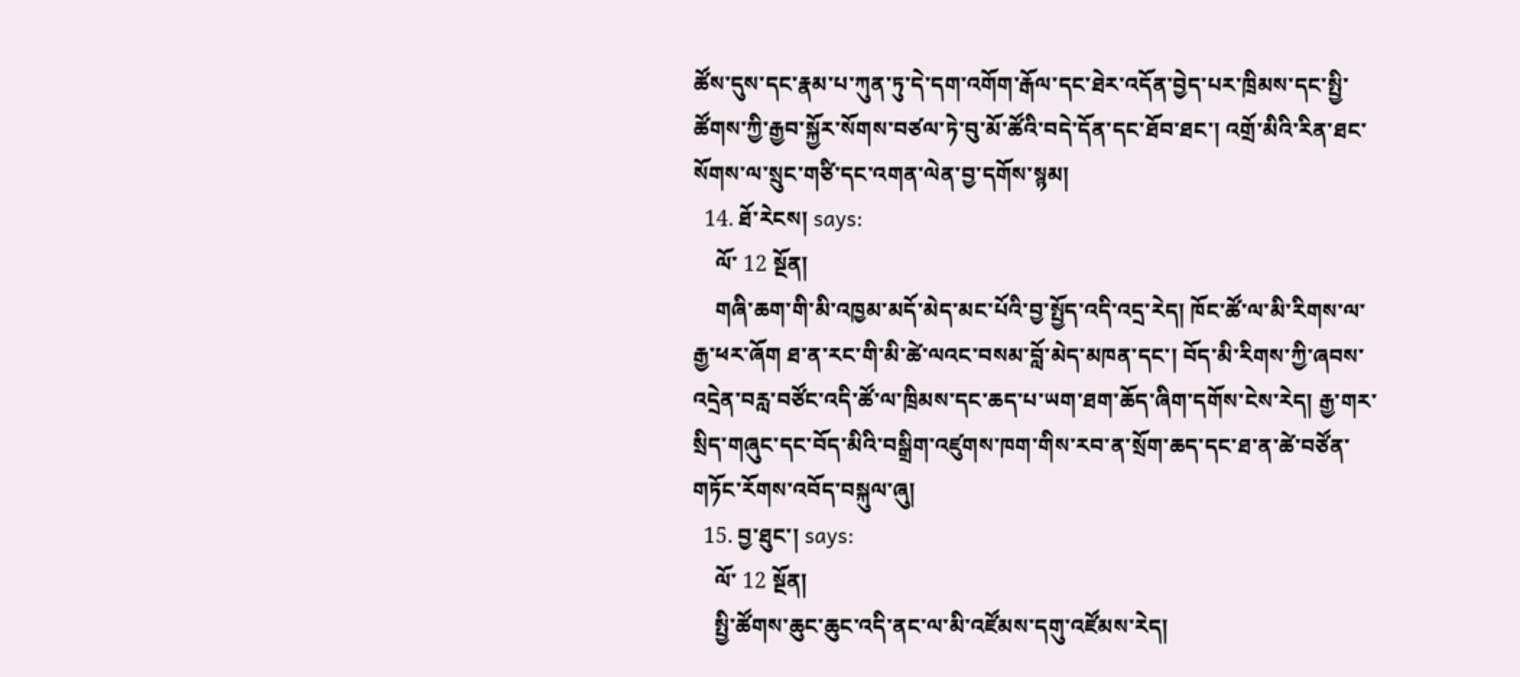ཚོས་དུས་དང་རྣམ་པ་ཀུན་ཏུ་དེ་དག་འགོག་རྒོལ་དང་ཐེར་འདོན་བྱེད་པར་ཁྲིམས་དང་སྤྱི་ཚོགས་ཀྱི་རྒྱབ་སྐྱོར་སོགས་བཙལ་ཏེ་བུ་མོ་ཚོའི་བདེ་དོན་དང་ཐོབ་ཐང་། འགྲོ་མིའི་རིན་ཐང་སོགས་ལ་སྲུང་གཙི་དང་འགན་ལེན་བྱ་དགོས་སྙམ།
  14. ཐོ་རེངས། says:
    ལོ་ 12 སྔོན།
    གཞི་ཆག་གི་མི་འཁྱམ་མདོ་མེད་མང་པོའི་བྱ་སྤྱོད་འདི་འདྲ་རེད། ཁོང་ཚོ་ལ་མི་རིགས་ལ་རྒྱ་ཕར་ཞོག ཐ་ན་རང་གི་མི་ཚེ་ལའང་བསམ་བློ་མེད་མཁན་དང་། བོད་མི་རིགས་ཀྱི་ཞབས་འདྲེན་བརླ་བཙོང་འདི་ཚོ་ལ་ཁྲིམས་དང་ཆད་པ་ཡག་ཐག་ཆོད་ཞིག་དགོས་ངེས་རེད། རྒྱ་གར་སྲིད་གཞུང་དང་བོད་མིའི་བསྒྲིག་འཛུགས་ཁག་གིས་རབ་ན་སྲོག་ཆད་དང་ཐ་ན་ཚེ་བཙོན་གཏོང་རོགས་འབོད་བསྐུལ་ཞུ།
  15. བྱ་ཐུང་། says:
    ལོ་ 12 སྔོན།
    སྤྱི་ཚོགས་ཆུང་ཆུང་འདི་ནང་ལ་མི་འཛོམས་དགུ་འཛོམས་རེད།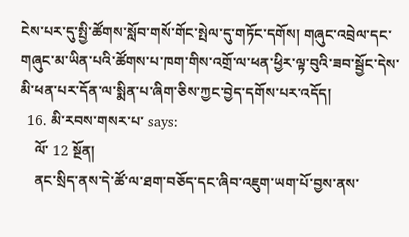ངེས་པར་དུ་སྤྱི་ཚོགས་སློབ་གསོ་གོང་སྤེལ་དུ་གཏོང་དགོས། གཞུང་འབྲེལ་དང་གཞུང་མ་ཡིན་པའི་ཚོགས་པ་ཁག་གིས་འགྲོ་ལ་ཕན་ཕྱིར་ལྟ་བུའི་ཟབ་སྦྱོང་དེས་མི་ཕན་པར་དོན་ལ་སྨིན་པ་ཞིག་ཅིས་ཀྱང་བྱེད་དགོས་པར་འདོད།
  16. མི་རབས་གསར་པ་ says:
    ལོ་ 12 སྔོན།
    ནང་སྲིད་ནས་དེ་ཚོ་ལ་ཐག་བཅོད་དང་ཞིབ་འཇུག་ཡག་པོ་བྱས་ནས་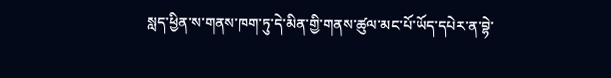སླད་ཕྱིན་ས་གནས་ཁག་ཏུ་དེ་མིན་གྱི་གནས་ཚུལ་མང་པོ་ཡོད་དཔེར་ན་བྷེ་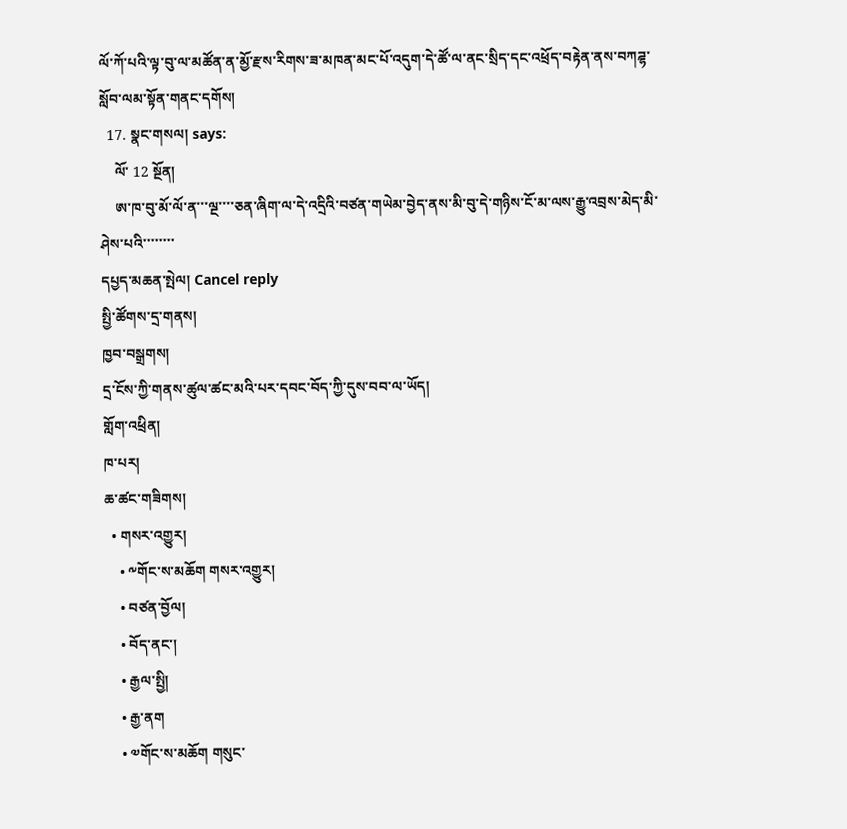ལོ་ཀོ་པའི་ལྟ་བུ་ལ་མཚོན་ན་མྱོ་རྫས་རིགས་ཟ་མཁན་མང་པོ་འདུག་དེ་ཚོ་ལ་ནང་སྲིད་དང་འཕྲོད་བརྟེན་ནས་བཀཌྷ་སློབ་ལམ་སྟོན་གནང་དགོས།
  17. སྣང་གསལ། says:
    ལོ་ 12 སྔོན།
    ཨ་ཁ་བུ་མོ་ལོ་ན་་་ལྔ་་་་ཅན་ཞིག་ལ་དེ་འདྲིའི་བཙན་གཡེམ་བྱེད་ནས་མི་བུ་དེ་གཉིས་ངོ་མ་ལས་རྒྱུ་འབྲས་མེད་མི་ཤེས་པའི་་་་་་་་
དཔྱད་མཆན་སྤེལ། Cancel reply
སྤྱི་ཚོགས་དྲ་གནས།
ཁྱབ་བསྒྲགས།
དྲ་ངོས་ཀྱི་གནས་ཚུལ་ཚང་མའི་པར་དབང་བོད་ཀྱི་དུས་བབ་ལ་ཡོད།
གློག་འཕྲིན།
ཁ་པར།
ཆ་ཚང་གཟིགས།
  • གསར་འགྱུར།
    • ༸གོང་ས་མཆོག གསར་འགྱུར།
    • བཙན་བྱོལ།
    • བོད་ནང་།
    • རྒྱལ་སྤྱི།
    • རྒྱ་ནག
    • ༧གོང་ས་མཆོག གསུང་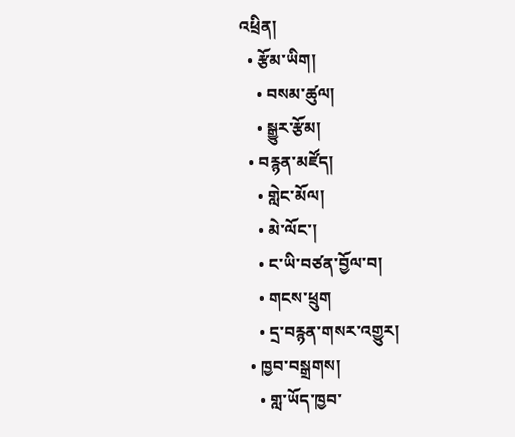འཕྲིན།
  • རྩོམ་ཡིག།
    • བསམ་ཚུལ།
    • སྒྱུར་རྩོམ།
  • བརྙན་མཛོད།
    • གླེང་མོལ།
    • མེ་ལོང་།
    • ང་ཡི་བཙན་བྱོལ་བ།
    • གངས་ཕྲུག
    • དྲ་བརྙན་གསར་འགྱུར།
  • ཁྱབ་བསྒྲགས།
    • གླ་ཡོད་ཁྱབ་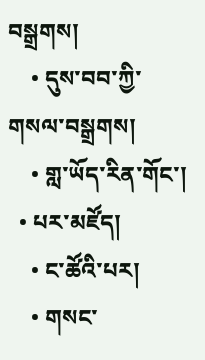བསྒྲགས།
    • དུས་བབ་ཀྱི་གསལ་བསྒྲགས།
    • གླ་ཡོད་རིན་གོང་།
  • པར་མཛོད།
    • ང་ཚོའི་པར།
    • གསང་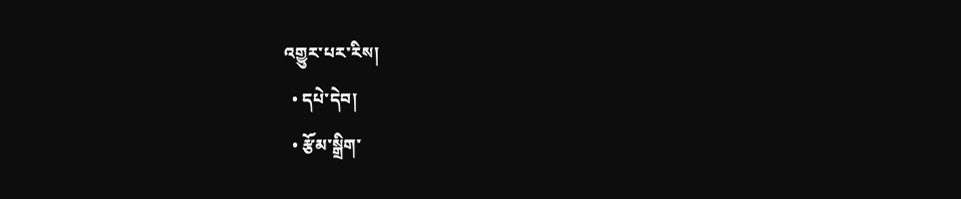འགྱུར་པར་རིས།
  • དཔེ་དེབ།
  • རྩོམ་སྒྲིག་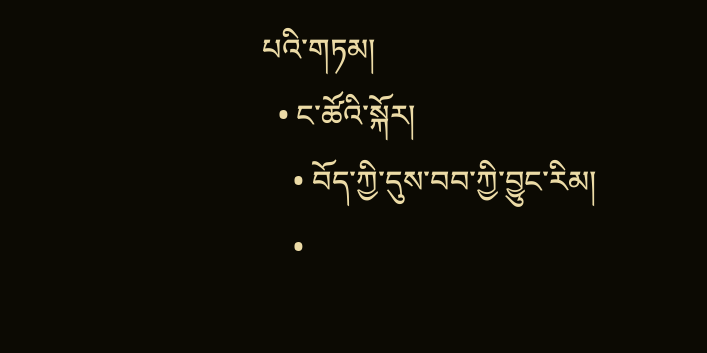པའི་གཏམ།
  • ང་ཚོའི་སྐོར།
    • བོད་ཀྱི་དུས་བབ་ཀྱི་བྱུང་རིམ།
    •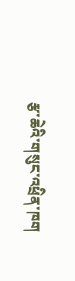རྩ་ཆེའི་གསུང་འཕྲིན་ཁག